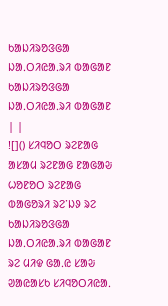ᱠᱟᱡᱤᱨᱚᱝᱜᱟ ᱡᱟᱹᱛᱤᱭᱟᱹᱨᱤ ᱵᱟᱜᱟᱱ
ᱠᱟᱡᱤᱨᱚᱝᱜᱟ ᱡᱟᱹᱛᱤᱭᱟᱹᱨᱤ ᱵᱟᱜᱟᱱ | |
![]() ᱥᱤᱧᱚᱛ ᱨᱮᱱᱟᱜ ᱟᱥᱟᱢ ᱨᱮᱱᱟᱜ ᱱᱟᱜᱟᱶ ᱦᱚᱱᱚᱛ ᱨᱮᱱᱟᱜ ᱵᱟᱜᱚᱨᱤ ᱨᱮᱸᱡᱽ ᱨᱮ ᱠᱟᱡᱤᱨᱚᱝᱜᱟ ᱡᱟᱹᱛᱤᱭᱟᱹᱨᱤ ᱵᱟᱜᱟᱱ ᱨᱮ ᱢᱤᱫ ᱜᱟᱹᱭ ᱥᱟᱶ ᱣᱟᱭᱟᱥᱠ ᱥᱤᱧᱚᱛᱤᱭᱟᱹ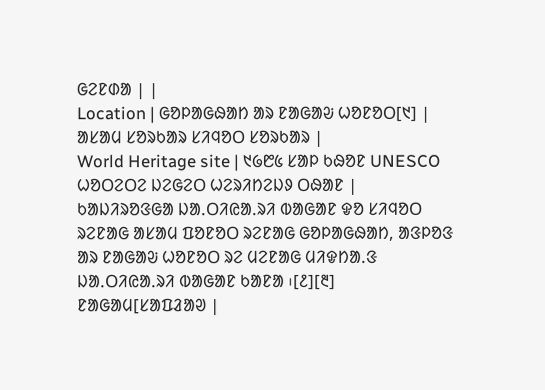ᱜᱮᱱᱰᱟ | |
Location | ᱜᱚᱞᱟᱜᱷᱟᱴ ᱟᱨ ᱱᱟᱜᱟᱶ ᱦᱚᱱᱚᱛ[᱑] |
ᱟᱥᱟᱢ ᱥᱚᱨᱠᱟᱨ ᱥᱤᱧᱚᱛ ᱥᱚᱨᱠᱟᱨ |
World Heritage site | ᱑᱙᱘᱕ ᱥᱟᱞ ᱠᱷᱚᱱ UNESCO ᱦᱚᱛᱮᱛᱮ ᱡᱮᱜᱮᱛ ᱦᱮᱨᱤᱴᱮᱡᱽ ᱛᱷᱟᱱ |
ᱠᱟᱡᱤᱨᱚᱝᱜᱟ ᱡᱟᱹᱛᱤᱭᱟᱹᱨᱤ ᱵᱟᱜᱟᱱ ᱫᱚ ᱥᱤᱧᱚᱛ ᱨᱮᱱᱟᱜ ᱟᱥᱟᱢ ᱯᱚᱱᱚᱛ ᱨᱮᱱᱟᱜ ᱜᱚᱞᱟᱜᱷᱟᱴ, ᱟᱝᱞᱚᱝ ᱟᱨ ᱱᱟᱜᱟᱶ ᱦᱚᱱᱚᱛ ᱨᱮ ᱢᱮᱱᱟᱜ ᱢᱤᱫᱴᱟᱹᱝ ᱡᱟᱹᱛᱤᱭᱟᱹᱨᱤ ᱵᱟᱜᱟᱱ ᱠᱟᱱᱟ ᱾[᱒][᱓]
ᱱᱟᱜᱟᱢ[ᱥᱟᱯᱲᱟᱣ |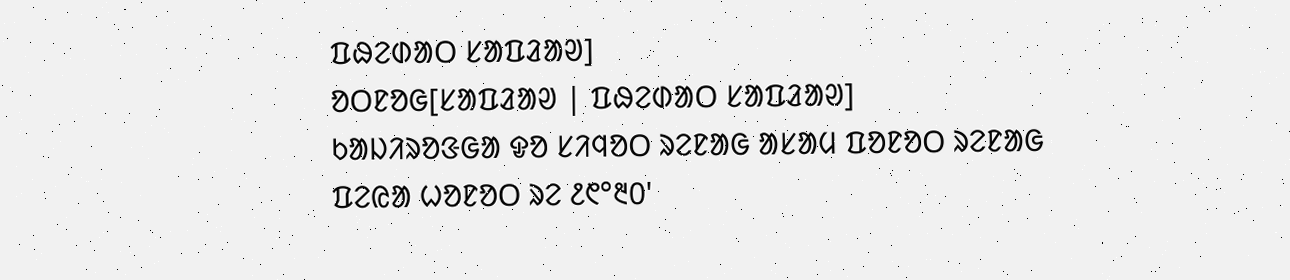ᱯᱷᱮᱰᱟᱛ ᱥᱟᱯᱲᱟᱣ]
ᱚᱛᱱᱚᱜ[ᱥᱟᱯᱲᱟᱣ | ᱯᱷᱮᱰᱟᱛ ᱥᱟᱯᱲᱟᱣ]
ᱠᱟᱡᱤᱨᱚᱝᱜᱟ ᱫᱚ ᱥᱤᱧᱚᱛ ᱨᱮᱱᱟᱜ ᱟᱥᱟᱢ ᱯᱚᱱᱚᱛ ᱨᱮᱱᱟᱜ ᱯᱮᱭᱟ ᱦᱚᱱᱚᱛ ᱨᱮ ᱒᱖°᱓᱐'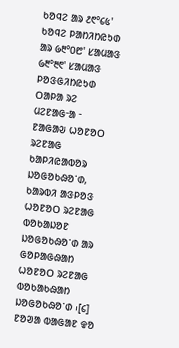ᱠᱚᱧᱮ ᱟᱨ ᱒᱖°᱔᱕' ᱠᱚᱧᱮ ᱞᱟᱴᱤᱴᱭᱩᱰ ᱟᱨ ᱙᱓°᱐᱘' ᱥᱟᱢᱟᱝ ᱙᱓°᱓᱖' ᱥᱟᱢᱟᱝ ᱞᱚᱝᱜᱤᱴᱭᱩᱰ ᱛᱟᱞᱟ ᱨᱮ ᱢᱮᱱᱟᱜᱼᱟ ᱼ ᱱᱟᱜᱟᱶ ᱦᱚᱱᱚᱛ ᱨᱮᱱᱟᱜ ᱠᱟᱞᱤᱭᱟᱵᱚᱨ ᱡᱚᱜᱚᱠᱷᱚᱸᱰ, ᱠᱟᱨᱵᱤ ᱟᱝᱞᱚᱝ ᱦᱚᱱᱚᱛ ᱨᱮᱱᱟᱜ ᱵᱚᱠᱟᱡᱚᱱ ᱡᱚᱜᱚᱠᱷᱚᱸᱰ ᱟᱨ ᱜᱚᱞᱟᱜᱷᱟᱴ ᱦᱚᱱᱚᱛ ᱨᱮᱱᱟᱜ ᱵᱚᱠᱟᱠᱷᱟᱴ ᱡᱚᱜᱚᱠᱷᱚᱸᱰ ᱾[᱔]
ᱱᱚᱣᱟ ᱵᱟᱜᱟᱱ ᱫᱚ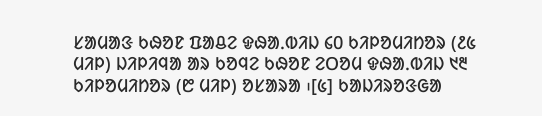ᱥᱟᱢᱟᱝ ᱠᱷᱚᱱ ᱯᱟᱪᱮ ᱫᱷᱟᱹᱵᱤᱡ ᱔᱐ ᱠᱤᱞᱚᱢᱤᱴᱚᱨ (᱒᱕ ᱢᱤᱞ) ᱡᱤᱞᱤᱧᱟ ᱟᱨ ᱠᱚᱧᱮ ᱠᱷᱚᱱ ᱮᱛᱚᱢ ᱫᱷᱟᱹᱵᱤᱡ ᱑᱓ ᱠᱤᱞᱚᱢᱤᱴᱚᱨ (᱘ ᱢᱤᱞ) ᱚᱥᱟᱨᱟ ᱾[᱕] ᱠᱟᱡᱤᱨᱚᱝᱜᱟ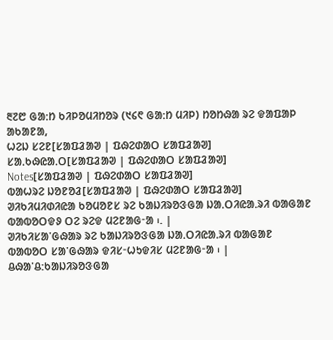᱓᱗᱘ ᱜᱟᱺᱴ ᱠᱤᱞᱚᱢᱤᱴᱚᱨ (᱑᱔᱖ ᱜᱟᱺᱴ ᱢᱤᱞ) ᱴᱚᱴᱷᱟ ᱨᱮ ᱫᱟᱯᱟᱞ ᱟᱠᱟᱱᱟ,
ᱦᱮᱡ ᱥᱮᱱ[ᱥᱟᱯᱲᱟᱣ | ᱯᱷᱮᱰᱟᱛ ᱥᱟᱯᱲᱟᱣ]
ᱥᱟᱹᱠᱷᱭᱟᱹᱛ[ᱥᱟᱯᱲᱟᱣ | ᱯᱷᱮᱰᱟᱛ ᱥᱟᱯᱲᱟᱣ]
Notes[ᱥᱟᱯᱲᱟᱣ | ᱯᱷᱮᱰᱟᱛ ᱥᱟᱯᱲᱟᱣ]
ᱵᱟᱦᱨᱮ ᱡᱚᱱᱚᱲ[ᱥᱟᱯᱲᱟᱣ | ᱯᱷᱮᱰᱟᱛ ᱥᱟᱯᱲᱟᱣ]
ᱣᱤᱠᱤᱢᱤᱰᱤᱭᱟ ᱠᱚᱢᱚᱱᱥ ᱨᱮ ᱠᱟᱡᱤᱨᱚᱝᱜᱟ ᱡᱟᱹᱛᱤᱭᱟᱹᱨᱤ ᱵᱟᱜᱟᱱ ᱵᱟᱵᱚᱛᱫᱽ ᱛᱮ ᱨᱮᱫ ᱢᱮᱱᱟᱜᱼᱟ ᱾. |
ᱣᱤᱠᱤᱥᱟᱸᱜᱷᱟᱨ ᱨᱮ ᱠᱟᱡᱤᱨᱚᱝᱜᱟ ᱡᱟᱹᱛᱤᱭᱟᱹᱨᱤ ᱵᱟᱜᱟᱱ ᱵᱟᱵᱚᱛ ᱥᱟᱸᱜᱷᱟᱨ ᱫᱤᱥᱼᱦᱩᱫᱤᱥ ᱢᱮᱱᱟᱜᱼᱟ ᱾ |
ᱪᱷᱟᱸᱪ:ᱠᱟᱡᱤᱨᱚᱝᱜᱟ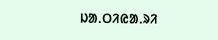ᱡᱟᱹᱛᱤᱭᱟᱹᱨᱤ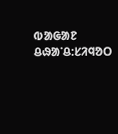ᱵᱟᱜᱟᱱ ᱪᱷᱟᱸᱪ:ᱥᱤᱧᱚᱛ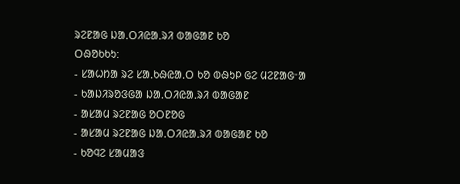ᱨᱮᱱᱟᱜ ᱡᱟᱹᱛᱤᱭᱟᱹᱨᱤ ᱵᱟᱜᱟᱱ ᱠᱚ
ᱛᱷᱚᱠᱠᱩ:
- ᱥᱟᱦᱴᱟ ᱨᱮ ᱥᱟᱹᱠᱷᱭᱟᱹᱛ ᱠᱚ ᱵᱷᱩᱞ ᱜᱮ ᱢᱮᱱᱟᱜᱼᱟ
- ᱠᱟᱡᱤᱨᱚᱝᱜᱟ ᱡᱟᱹᱛᱤᱭᱟᱹᱨᱤ ᱵᱟᱜᱟᱱ
- ᱟᱥᱟᱢ ᱨᱮᱱᱟᱜ ᱚᱛᱱᱚᱜ
- ᱟᱥᱟᱢ ᱨᱮᱱᱟᱜ ᱡᱟᱹᱛᱤᱭᱟᱹᱨᱤ ᱵᱟᱜᱟᱱ ᱠᱚ
- ᱠᱚᱧᱮ ᱥᱟᱢᱟᱝ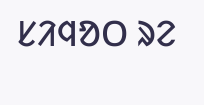ᱥᱤᱧᱚᱛ ᱨᱮ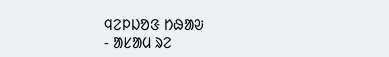ᱧᱮᱞᱡᱚᱝ ᱴᱷᱟᱶ
- ᱟᱥᱟᱢ ᱨᱮ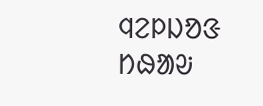ᱧᱮᱞᱡᱚᱝ ᱴᱷᱟᱶ